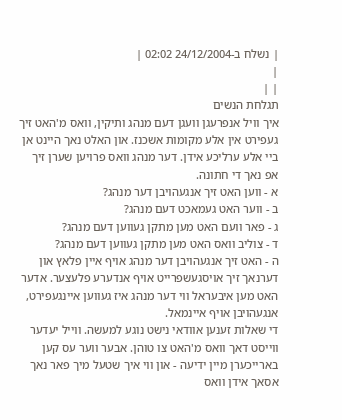| נשלח ב-24/12/2004 02:02 |
|
| |
תגלחת הנשים
איך וויל אנפרעגן וועגן דעם מנהג ותיקין, וואס מ'האט זיך געפירט אין אלע מקומות אשכנז. און האלט נאך היינט אן ביי אלע ערליכע אידן. דער מנהג וואס פרויען שערן זיך אפ נאך די חתונה.
א - ווען האט זיך אנגעהויבן דער מנהג?
ב - ווער האט געמאכט דעם מנהג?
ג - פאר וועם האט מען מתקן געווען דעם מנהג?
ד - צוליב וואס האט מען מתקן געווען דעם מנהג?
ה - האט זיך אנגעהויבן דער מנהג אויף איין פלאץ און דערנאך זיך אויסגעשפרייט אויף אנדערע פלעצער. אדער האט מען איבעראל ווי דער מנהג איז געווען איינגעפירט, אנגעהויבן אויף איינמאל.
די שאלות זענען אוודאי נישט נוגע למעשה. ווייל יעדער ווייסט דאך וואס מ'האט צו טוהן. אבער ווער עס קען בארייכערן מיין ידיעה - און ווי איך שטעל מיך פאר נאך אסאך אידן וואס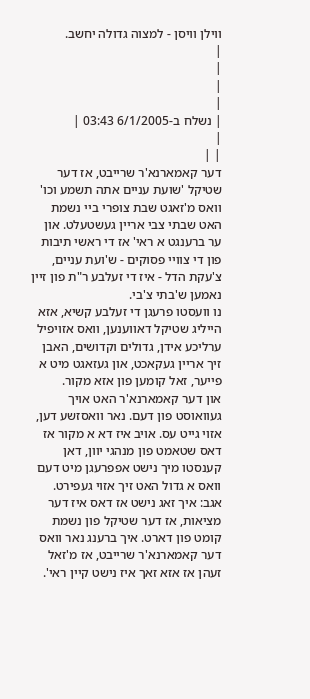ווילן וויסן - למצוה גדולה יחשב.
|
|
|
|
| נשלח ב-6/1/2005 03:43 |
|
| |
דער קאמארנא'ר שרייבט, אז דער שטיקל 'שועת עניים אתה תשמע וכו' וואס מ'זאגט שבת צופרי ביי נשמת האט שבתי צבי אריין געשטעלט. און ער ברענגט א ראי' אז די ראשי תיבות פון די צוויי פסוקים - ש'ועת עניים, צ'עקת הדל - איז די זעלבע ר"ת פון זיין נאמען ש'בתי צ'בי.
נו וועסטו פרעגן די זעלבע קשיא, אזא הייליג שטיקל דאווענען, וואס אזויפיל ערליכע אידן, גדולים וקדושים, האבן זיך אריין געקאכט, און געזאגט מיט א פייער, זאל קומען פון אזא מקור.
און דער קאמארנא'ר האט אויך געוואוסט פון דעם. נאר וואסזשע דען, אזוי גייט עס. אויב איז דא א מקור אז דאס שטאמט פון מנהגי יוון, דאן קענסטו מיך נישט אפפרעגן מיט דעם וואס א גדול האט זיך אזוי געפירט.
אגב: איך זאג נישט אז דאס איז דער מציאות, אז דער שטיקל פון נשמת קומט פון דארט. איך ברענג נאר וואס דער קאמארנא'ר שרייבט, אז מ'זאל זעהן אז אזא זאך איז נישט קיין ראי'.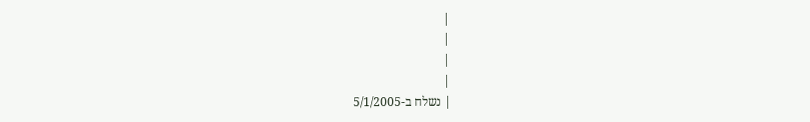|
|
|
|
| נשלח ב-5/1/2005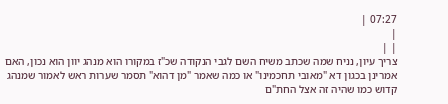07:27 |
|
| |
צריך עיון, נניח שמה שכתב משיח השם לגבי הנקודה שכ"ז במקורו הוא מנהג יוון הוא נכון, האם אמרינן בכגון דא "מאובי תחכמינו" או כמה שאמר "מן דהוא" תסמר שערות ראש לאמור שמנהג קדוש כמו שהיה זה אצל החת"ם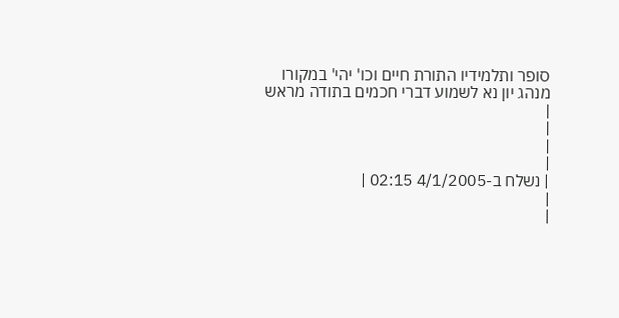סופר ותלמידיו התורת חיים וכו' יהי' במקורו מנהג יון נא לשמוע דברי חכמים בתודה מראש
|
|
|
|
| נשלח ב-4/1/2005 02:15 |
|
|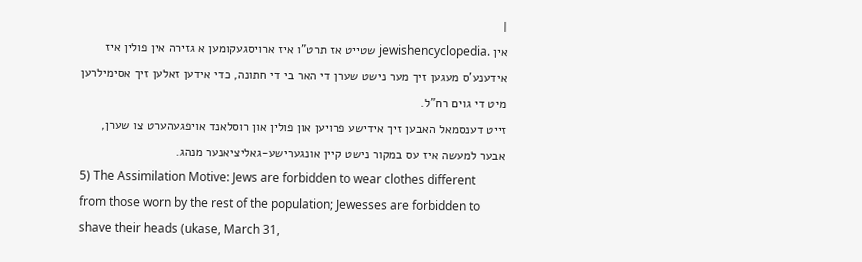|
אין .jewishencyclopedia שטייט אז תרט"ו איז ארויסגעקומען א גזירה אין פולין איז אידענע'ס מעגען זיך מער נישט שערן די האר בי די חתונה, כדי אידען זאלען זיך אסימילרען מיט די גוים רח"ל.
זייט דענסמאל האבען זיך אידישע פרויען און פולין און רוסלאנד אויפגעהערט צו שערן, אבער למעשה איז עס במקור נישט קיין אונגערישע-גאליציאנער מנהג.
5) The Assimilation Motive: Jews are forbidden to wear clothes different from those worn by the rest of the population; Jewesses are forbidden to shave their heads (ukase, March 31,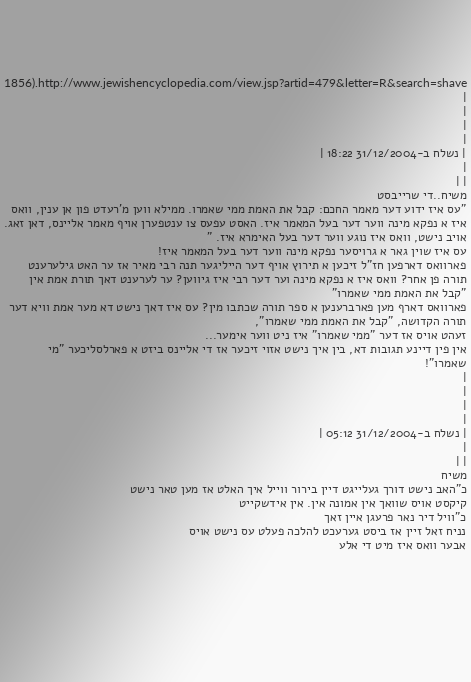1856).http://www.jewishencyclopedia.com/view.jsp?artid=479&letter=R&search=shave
|
|
|
|
| נשלח ב-31/12/2004 18:22 |
|
| |
משיח..די שרייבסט
"עס איז ידוע דער מאמר החכם: קבל את האמת ממי שאמרו. ממילא ווען מ'רעדט פון אן ענין, וואס איז א נפקא מינה ווער דער בעל המאמר איז. האסט עפעס צו ענטפערן אויף מאמר אליינס, דאן זאג. אויב נישט, וואס איז נוגע ווער דער בעל האימרא איז. "
עס איז שוין גאר א גרויסער נפקא מינה ווער דער בעל המאמר איז!
פארוואס דארפען חז"ל זיכען א תירוץ אויף דער הייליגער תנה רבי מאיר אז ער האט גילערענט תורה פן אחר? וואס איז א נפקא מינה וער דער רבי איז גיווען? ער לערענט דאך תורת אמת אין "קבל את האמת ממי שאמרו"
פארוואס דארף מען פארברענען א ספר תורה שכתבו מין? עס איז דאך נישט דא מער אמת וויא דער תורה הקדושה, "קבל את האמת ממי שאמרו",
זעהט אויס אז דער "ממי שאמרו" איז ניט ווער אימער...
אין פין דיינע תגובות דא, בין איך נישט אזוי זיכער אז די אליינס ביזט א פארלסליכער "מי שאמרו"!
|
|
|
|
| נשלח ב-31/12/2004 05:12 |
|
| |
משיח
כ"האב נישט דורך געלייגט דיין בירור ווייל איך האלט אז מען טאר נישט
קיקסט אויס שוואך אין אמונה אין. אין אידשקייט
כ"וויל דיר נאר פרעגן איין זאך
נניח זאל זיין אז ביסט גערעכט להלכה פעלט עס נישט אויס
אבער וואס איז מיט די אלע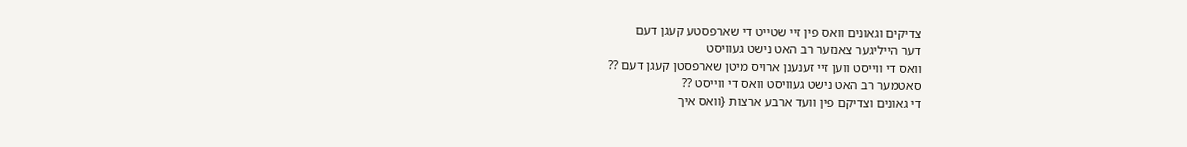צדיקים וגאונים וואס פין זיי שטייט די שארפסטע קעגן דעם
דער הייליגער צאנזער רב האט נישט געוויסט
וואס די ווייסט ווען זיי זענענן ארויס מיטן שארפסטן קעגן דעם ??
סאטמער רב האט נישט געוויסט וואס די ווייסט ??
די גאונים וצדיקם פין וועד ארבע ארצות {וואס איך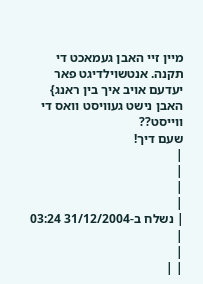מיין זיי האבן געמאכט די תקנה. אנטשוילדיגט פאר יעדעם אויב איך בין ראנג}
האבן נישט געוויסט וואס די ווייסט??
שעם דיך!
|
|
|
|
| נשלח ב-31/12/2004 03:24 |
|
| |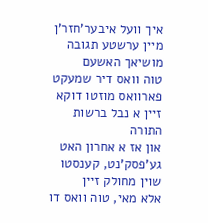איך וועל איבער'חזר'ן מיין ערשטע תגובה
מושיאך האשעם
טוה וואס דיר שמעקט
פארוואס מוזטו דוקא זיין א נבל ברשות התורה
און אז א אחרון האט גע'פסק'נט, קענסטו שוין מחולק זיין
אלא מאי, טוה וואס דו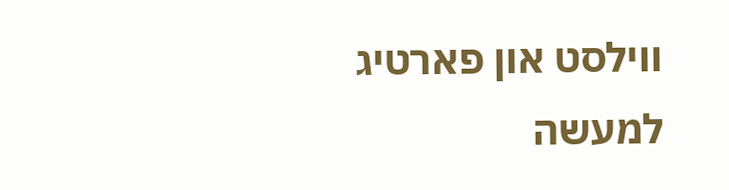ווילסט און פארטיג
למעשה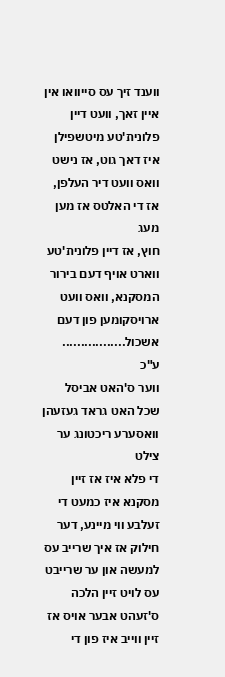ווענד זיך עס סייוואו אין איין זאך, וועט דיין פלונית'טע מיטשפילן איז דאך גוט, אז נישט וואס וועט דיר העלפן, אז די האלטס אז מען מעג
חוץ, אז דיין פלונית'טע ווארט אויף דעם בירור המסקנא, וואס וועט ארויסקומען פון דעם אשכול.................
ע"כ
ווער ס'האט אביסל שכל האט גראד געזעהן וואסערע ריכטונג ער צילט
די פלא איז אז זיין מסקנא איז כמעט די זעלבע ווי מיינע, דער חילוק אז איך שרייב עס למעשה און ער שרייבט עס לויט זיין הלכה
ס'זעהט אבער אויס אז זיין ווייב איז פון די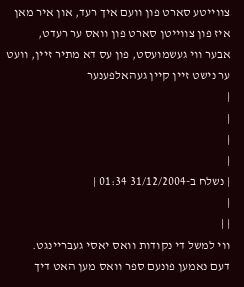צווייטע סארט פון וועם איך רעד, און איר מאן איז פון צווייטן סארט פון וואס ער רעדט,
אבער ווי געשמועסט, פון עס דא מתיר זיין, וועט ער נישט זיין קיין געהאלפענער
|
|
|
|
| נשלח ב-31/12/2004 01:34 |
|
| |
ווי למשל די נקודות וואס יאסי געבריינגט.
דעם נאמען פונעם ספר וואס מען האט דיך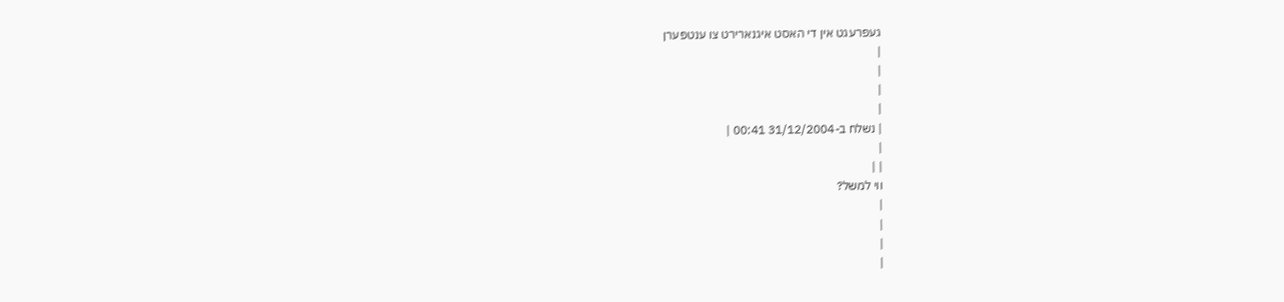געפרעגט אין די האסט איגנארירט צו ענטפערן
|
|
|
|
| נשלח ב-31/12/2004 00:41 |
|
| |
ווי למשל?
|
|
|
|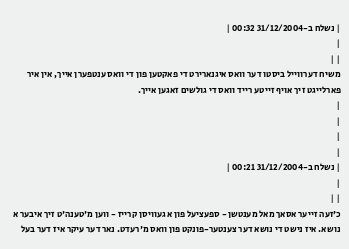| נשלח ב-31/12/2004 00:32 |
|
| |
משיח דערווייל ביסטו דער וואס איגנארירט די פאקטען פון די וואס ענטפערן אייך, אין איר פארלייגט זיך אויף זייטע רייד וואס די גולשים זאגען אייך.
|
|
|
|
| נשלח ב-31/12/2004 00:21 |
|
| |
כ'זעה זייער אסאך מאל מענטשן - ספעציעל פון א געוויסן קרייז - ווען מ'טענה'ט זיך איבער א נושא. איז נישט די נושא דער צענטער-פונקט פון וואס מ'רעדט. נאר דער עיקר איז דער בעל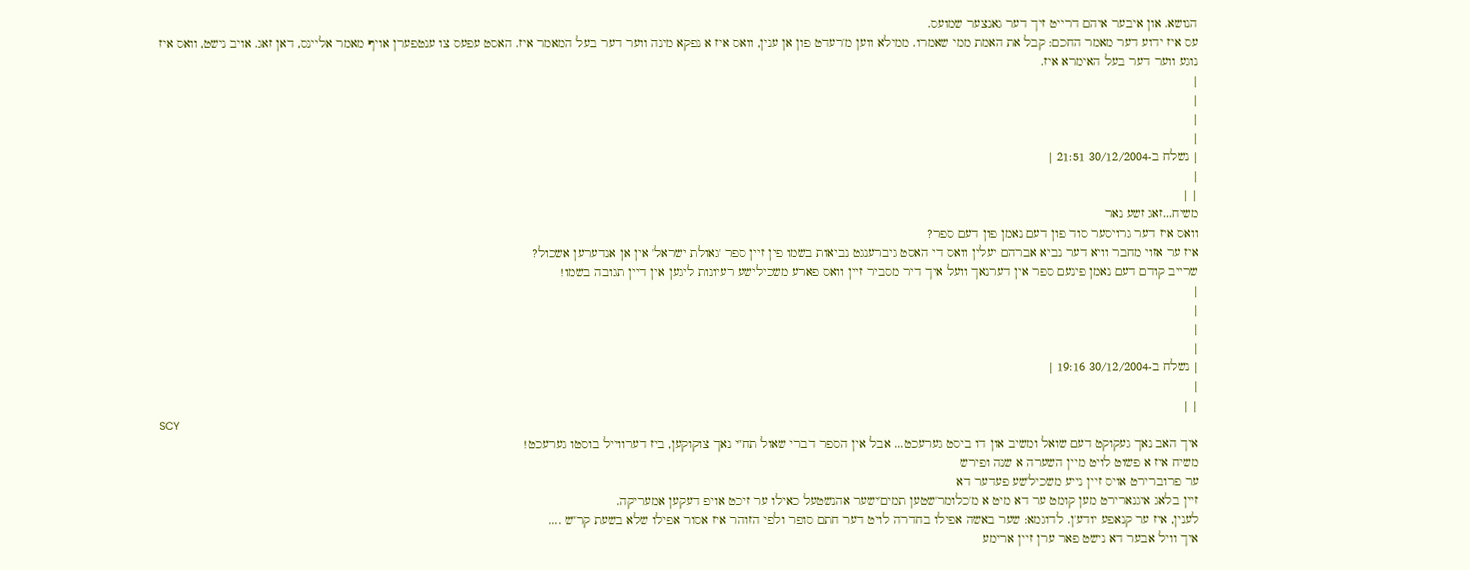הנושא. און איבער איהם דרייט זיך דער גאנצער שמועס.
עס איז ידוע דער מאמר החכם: קבל את האמת ממי שאמרו. ממילא ווען מ'רעדט פון אן ענין, וואס איז א נפקא מינה ווער דער בעל המאמר איז. האסט עפעס צו ענטפערן אויף מאמר אליינס, דאן זאג. אויב נישט, וואס איז נוגע ווער דער בעל האימרא איז.
|
|
|
|
| נשלח ב-30/12/2004 21:51 |
|
| |
משיח...זאג זשע נאר
וואס איז דער גרויסער סוד פון דעם נאמן פון דעם ספר?
איז ער אזוי מחבר וויא דער נביא אברהם יעלין וואס די האסט גיברענגט נביאות בשמו פין זיין ספר 'גאולת ישראל' אין אן אנדערען אשכול?
שרייב קודם דעם נאמן פינעם ספר אין דערנאך וועל איך דיר מסביר זיין וואס פארע משכילישע רעיונות ליגען אין דיין תגובה בשמו!
|
|
|
|
| נשלח ב-30/12/2004 19:16 |
|
| |
SCY
איך האב נאך געקוקט דעם שואל ומשיב און דו ביסט גערעכט... אבל אין הספר דברי שאול תח"י נאך צוקוקען, ביז דערווייל בוסטו גערעכט!
משיח איז א פשוט לויט מיין השערה א שנה ופירש
ער פרוברירט אויס זיין נייע משכיל'שע פעדער דא
זיין בלאג איגנארירט מען קומט ער דא מיט א מ'כלומר'שטען תמים'ישער אהנשטעל כאילו ער זיכט אויפ דעקען אמעריקה.
לענין, איז ער קנאפע יודע'ן. לדוגמא: שער באשה אפילו בחדרה לויט דער חתם סופר ולפי הזוהר איז אסור אפילו שלא בשעת קר"ש ....
איך וויל אבער דא נישט פאר ערן זיין ארימע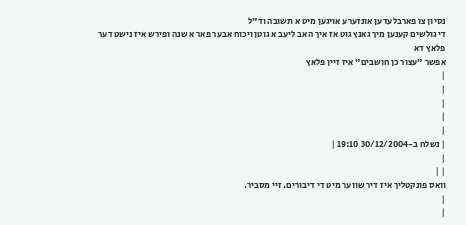נסיון צו פארבלעדען אונזערע אויגען מיט א תשובה וד"ל
די גולשים קענען מיך גאנץ גוט אז איך האב ליעב א גוטן ויכוח אבער פאר א שנה ופירש איז נישט דער פלאץ דא
אפשר "עצור כן חושבים" איז זיין פלאץ
|
|
|
|
|
| נשלח ב-30/12/2004 19:10 |
|
| |
וואס פונקטליך איז דיר שווער מיט די דיבורים. זיי מסביר.
|
|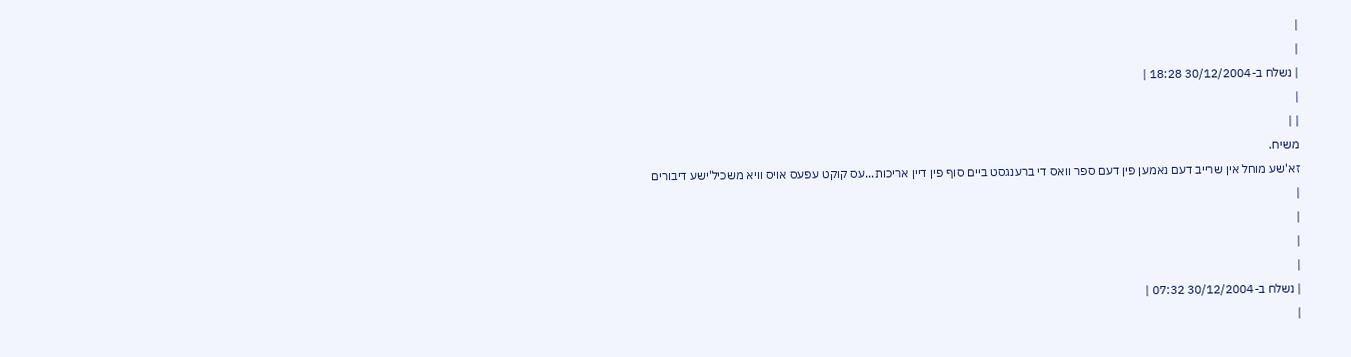|
|
| נשלח ב-30/12/2004 18:28 |
|
| |
משיח.
זא'שע מוחל אין שרייב דעם נאמען פין דעם ספר וואס די ברענגסט ביים סוף פין דיין אריכות...עס קוקט עפעס אויס וויא משכיל'ישע דיבורים
|
|
|
|
| נשלח ב-30/12/2004 07:32 |
|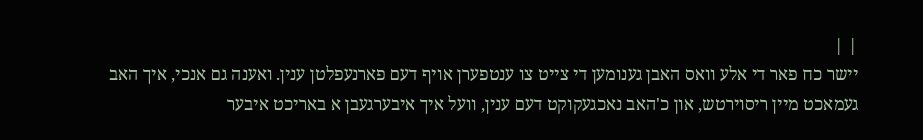| |
יישר כח פאר די אלע וואס האבן גענומען די צייט צו ענטפערן אויף דעם פארנעפלטן ענין. ואענה גם אנכי, איך האב געמאכט מיין ריסוירטש, און כ'האב נאכגעקוקט דעם ענין, וועל איך איבערגעבן א באריכט איבער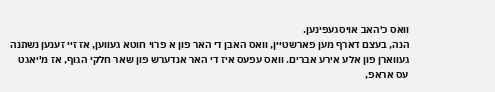וואס כ'האב אויסגעפינען.
הנה, בעצם דארף מען פארשטיין, וואס האבן די האר פון א פרוי חוטא געווען, אז זיי זענען נשתנה געווארן פון אלע אירע אברים. וואס עפעס איז די האר אנדערש פון שאר חלקי הגוף, אז מ'יאגט עס אראפ,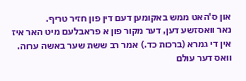און ס'האט ממש באקומען דעם דין פון חזיר טריף.
נאר וואסזשע דען, דער מקור פון א פראבלעם מיט האר איז אין די גמרא (ברכות כד.) אמר רב ששת שער באשה ערוה.
וואס דער עולם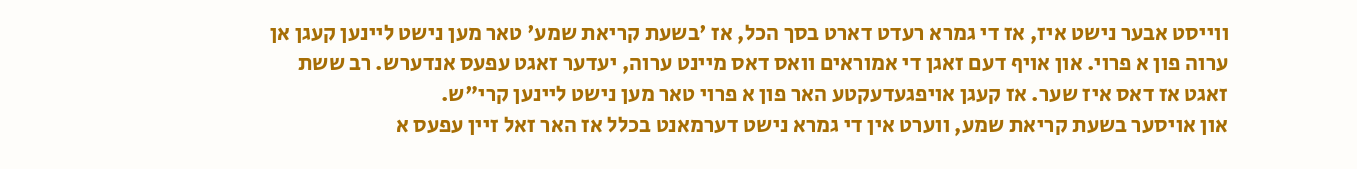ווייסט אבער נישט איז, אז די גמרא רעדט דארט בסך הכל, אז 'בשעת קריאת שמע' טאר מען נישט ליינען קעגן אן ערוה פון א פרוי. און אויף דעם זאגן די אמוראים וואס דאס מיינט ערוה, יעדער זאגט עפעס אנדערש. רב ששת זאגט אז דאס איז שער. אז קעגן אויפגעדעקטע האר פון א פרוי טאר מען נישט ליינען קרי"ש.
און אויסער בשעת קריאת שמע, ווערט אין די גמרא נישט דערמאנט בכלל אז האר זאל זיין עפעס א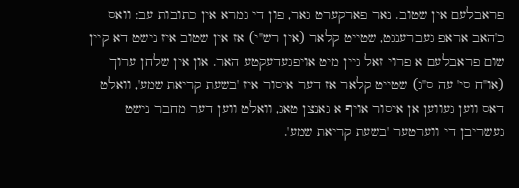פראבלעם אין שטוב. נאר פארקערט גאר, פון די גמרא אין כתובות עב: וואס כ'האב אראפ געברענגט, שטייט קלאר (אין רש"י) אז אין שטוב איז נישט דא קיין שום פראבלעם א פרוי זאל גיין מיט אויפגעדעקטע האר. און אין שלחן ערוך (או"ח סי' עה ס"ג) שטייט קלאר אז דער איסור איז 'בשעת קריאת שמע', וואלט דאס ווען געווען אן איסור אויף א גאנצן טאג, וואלט ווען דער מחבר נישט געשריבן די ווערטער 'בשעת קריאת שמע'.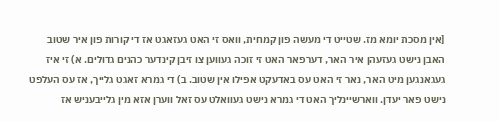[אין מסכת יומא מז. שטייט די מעשה פון קמחית, וואס זי האט געזאגט אז די קורות פון איר שטוב האבן נישט געזעהן איר האר, דערפאר האט זי זוכה געווען צו זיבן קינדער כהנים גדולים. א) זי איז געגאנגען מיט האר, נאר זי האט עס באדעקט אפילו אין שטוב. ב) די גמרא זאגט גלייך, אז עס העלפט נישט פאר יעדן. ווארשיינליך האט די גמרא נישט געוואלט עס זאל ווערן אזא מין גלייבעניש אז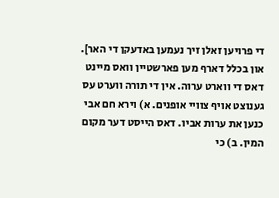די פרויען זאלן זיך נעמען באדעקן די האר].
און בכלל דארף מען פארשטיין וואס מיינט דאס די ווארט ערוה. אין די תורה ווערט עס גענוצט אויף צוויי אופנים. א) וירא חם אבי כנען את ערות אביו. דאס הייסט דער מקום המין. ב) כי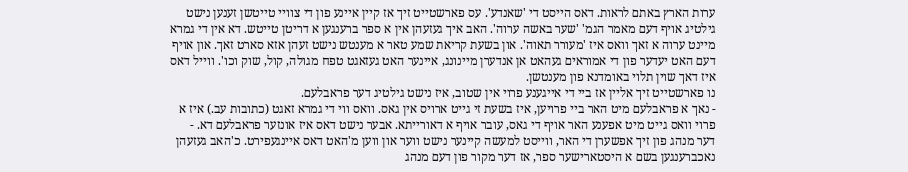ערות הארץ באתם לראות. דאס הייסט די 'שאנדע'. עס פארשטייט זיך אז קיין איינע פון די צוויי טייטשן זענען נישט גילטיג אויף דעם מאמר הגמ' 'שער באשה ערוה'. האב איך געזעהן אין א ספר ברענגען א דריטן טייטש. דא אין די גמרא מיינט ערוה א זאך וואס איז 'מעורר תאוה'. און בשעת קריאת שמע טאר א מענטש נישט זעהן אזא סארט זאך. און אויף דעם האט יעדער פון די אמוראים געהאט אן אנדערן מיינונג, איינער האט געזאגט טפח מגולה, קול, שוק וכו'. ווייל דאס איז דאך שוין תלוי באומדנא פון מענטשן.
נו פארשטייט זיך אליין אז ביי די אייגענע פרוי אין שטוב, איז נישט גילטיג דער פראבלעם.
- נאך א פראבלעם מיט האר ביי פרויען, איז בשעת זי גייט ארויס אין גאס. וואס ווי די גמרא זאגט (כתובות עב.) איז א פרוי וואס גייט מיט אפענע האר אויף די גאס, עובר אויף א דאורייתא. אבער נישט דאס איז אונזער פראבלעם דא. -
דער מנהג פון זיך אפשערן די האר, ווייסט למעשה קיינער נישט ווער און ווען מ'האט דאס איינגעפירט. כ'האב געזעהן נאכברענגען בשם א היסטארישער ספר, אז דער מקור פון דעם מנהג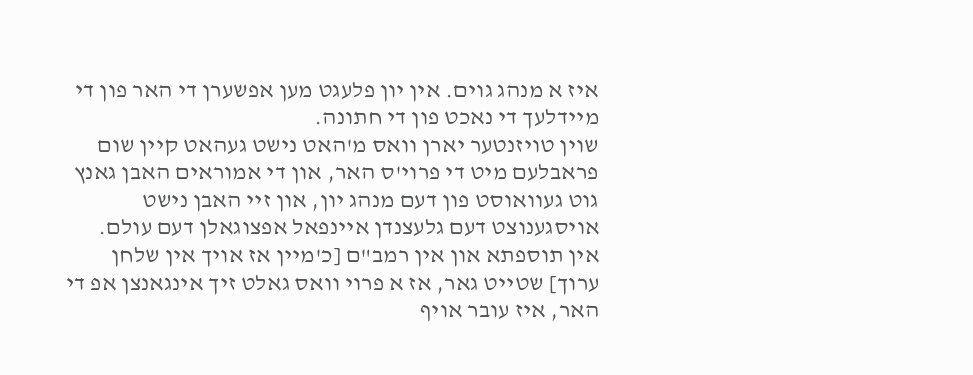איז א מנהג גוים. אין יון פלעגט מען אפשערן די האר פון די מיידלעך די נאכט פון די חתונה.
שוין טויזנטער יארן וואס מ'האט נישט געהאט קיין שום פראבלעם מיט די פרוי'ס האר, און די אמוראים האבן גאנץ גוט געוואוסט פון דעם מנהג יון, און זיי האבן נישט אויסגענוצט דעם גלעצנדן איינפאל אפצוגאלן דעם עולם.
אין תוספתא און אין רמב"ם [כ'מיין אז אויך אין שלחן ערוך] שטייט גאר, אז א פרוי וואס גאלט זיך אינגאנצן אפ די האר, איז עובר אויף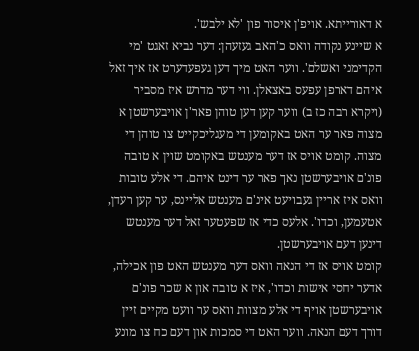א דאורייתא. אויפ'ן איסור פון 'לא ילבש'.
א שיינע נקודה וואס כ'האב געזעהן: דער נביא זאגט 'מי הקדימני ואשלם'. ווער האט מיך דען געפעדערט אז איך זאל איהם דארפן עפעס באצאלן. ווי דער מדרש איז מסביר (ויקרא רבה כז ב) ווער קען דען טוהן פאר'ן אויבערשטן א מצוה פאר ער האט באקומען די מעגליכקייט צו טוהן די מצוה. קומט אויס אז דער מענטש באקומט שוין א טובה פונ'ם אויבערשטן נאך פאר ער דינט איהם. די אלע טובות וואס איז אריין געבויעט אינ'ם מענטש אליינס, ער קען רעדן, אטעמען, וכדו'. אלעס כדי אז שפעטער זאל דער מענטש דינען דעם אויבערשטן.
קומט אויס אז די הנאה וואס דער מענטש האט פון אכילה, אדער יחסי אישות וכדו', איז א טובה און א שכר פונ'ם אויבערשטן אויף די אלע מצוות וואס ער וועט מקיים זיין דורך דעם הנאה. ווער האט די סמכות און דעם כח צו מונע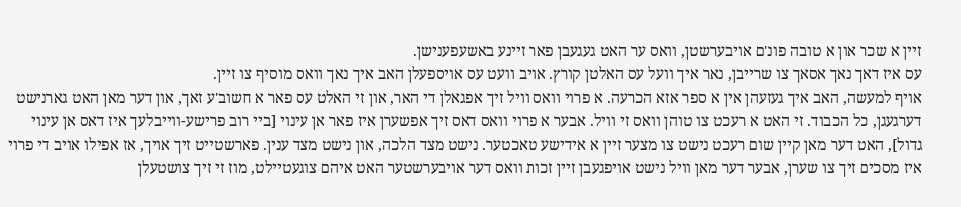זיין א שכר און א טובה פונ'ם אויבערשטן, וואס ער האט געגעבן פאר זיינע באשעפענישן.
עס איז דאך נאך אסאך צו שרייבן, נאר איך וועל עס האלטן קורץ. אויב וועט עס אויספעלן האב איך נאך וואס מוסיף צו זיין.
אויף למעשה, האב איך געזעהן אין א ספר אזא הכרעה. א פרוי וואס וויל זיך אפגאלן די האר, און זי האלט עס פאר א חשוב'ע זאך, און דער מאן האט גארנישט דערגעגן, כל הכבוד. זי האט א רעכט צו טוהן וואס זי וויל. אבער א פרוי וואס דאס זיך אפשערן איז פאר אן עינוי [ביי רוב פרישע-ווייבלעך איז דאס אן עינוי גדול], האט דער מאן קיין שום רעכט נישט צו מצער זיין א אידישע טאכטער. נישט מצד הלכה, און נישט מצד ענין. פארשטייט זיך אויך, אז אפילו אויב די פרוי איז מסכים זיך צו שערן, אבער דער מאן וויל נישט אויפגעבן זיין זכות וואס דער אויבערשטער האט איהם צוגעטיילט, מוז זי זיך צושטעלן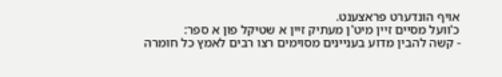אויף הונדערט פראצענט.
כ'וועל מסיים זיין מיט'ן מעתיק זיין א שטיקל פון א ספר:
- קשה להבין מדוע בעניינים מסוימים רצו רבים לאמץ כל חומרה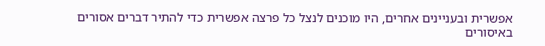אפשרית ובעניינים אחרים, היו מוכנים לנצל כל פרצה אפשרית כדי להתיר דברים אסורים באיסורים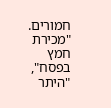חמורים. "מכירת חמץ בפסח", "היתר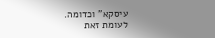עיסקא" וכדומה. לעומת זאת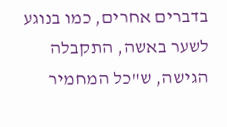בדברים אחרים, כמו בנוגע לשער באשה, התקבלה הגישה, ש"כל המחמיר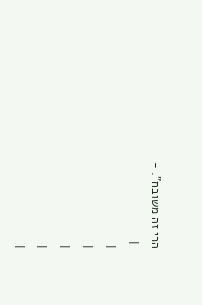הרי זה משובח". -
 |
|
|
|
|
|